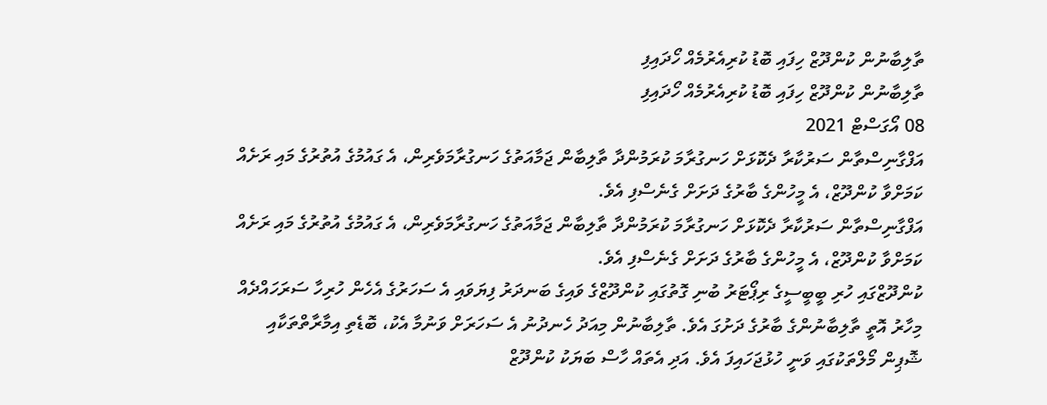ތާލިބާނުން ކުންދޫޒް ހިފައި ބޮޑު ކުރިއެރުމެއް ހޯދައިފި
ތާލިބާނުން ކުންދޫޒް ހިފައި ބޮޑު ކުރިއެރުމެއް ހޯދައިފި
08 އޯގަސްޓް 2021
އަފްގާނިސްތާން ސަރުކާރާ ދެކޮޅަށް ހަނގުރާމަ ކުރަމުންދާ ތާލިބާން ޖަމާއަތުގެ ހަނގުރާމަވެރިން، އެ ގައުމުގެ އުތުރުގެ މައި ރަށެއް ކަމަށްވާ ކުންދޫޒް، އެ މީހުންގެ ބާރުގެ ދަށަށް ގެނެސްފި އެވެ.
އަފްގާނިސްތާން ސަރުކާރާ ދެކޮޅަށް ހަނގުރާމަ ކުރަމުންދާ ތާލިބާން ޖަމާއަތުގެ ހަނގުރާމަވެރިން، އެ ގައުމުގެ އުތުރުގެ މައި ރަށެއް ކަމަށްވާ ކުންދޫޒް، އެ މީހުންގެ ބާރުގެ ދަށަށް ގެނެސްފި އެވެ.
ކުންދޫޒްގައި ހުރި ބީބީސީގެ ރިޕޯޓަރު ބުނި ގޮތުގައި ކުންދޫޒްގެ ވައިގެ ބަނދަރު ފިޔަވައި އެ ސަހަރުގެ އެހެން ހުރިހާ ސަރަހައްދެއް މިހާރު އޮތީ ތާލިބާނުންގެ ބާރުގެ ދަށުގަ އެވެ. ތާލިބާނުން މިއަދު ހެނދުނު އެ ސަހަރަށް ވަނުމާ އެކު، ބޮޑެތި އިމާރާތްތަކާއި ޝޮޕިން މޯލްތަކުގައި ވަނީ ހުޅުޖަހައިފަ އެވެ. އަދި އެތައް ހާސް ބަޔަކު ކުންދޫޒް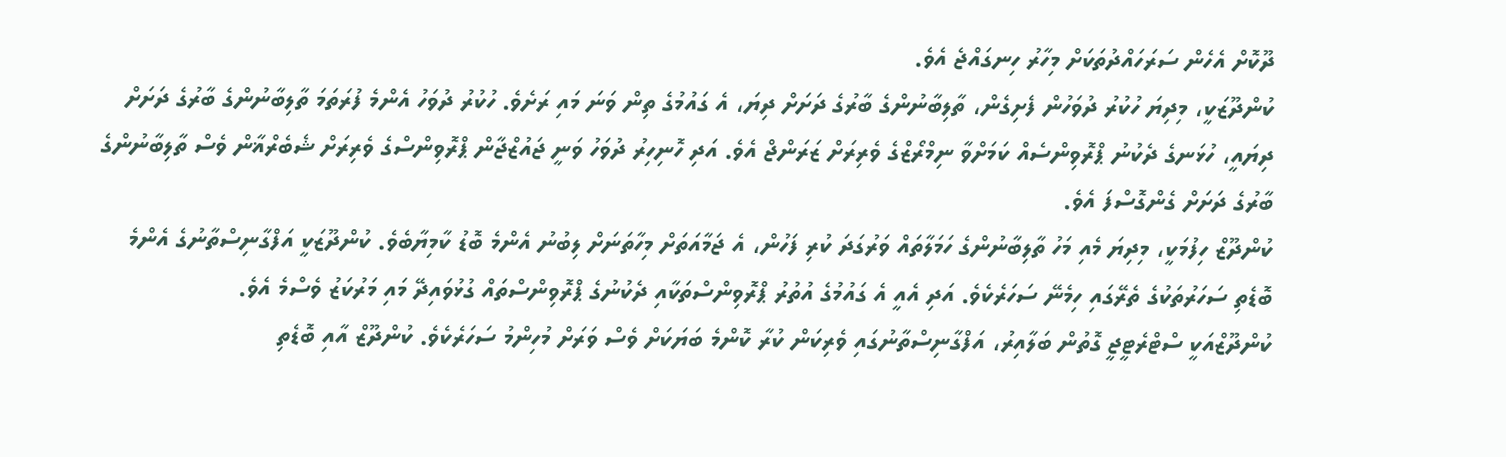ދޫކޮށް އެހެން ސަރަހައްދުތަކަށް މިހާރު ހިނގައްޖެ އެވެ.
ކުންދޫޒަކީ، މިދިޔަ ހުކުރު ދުވަހުން ފެށިގެން، ތާލިބާނުންގެ ބާރުގެ ދަށަށް ދިޔަ، އެ ގައުމުގެ ތިން ވަނަ މައި ރަށެވެ. ހުކުރު ދުވަހު އެންމެ ފުރަތަމަ ތާލިބާނުންގެ ބާރުގެ ދަށަށް ދިޔައީ، ހުޅަނގެ ދެކުނު ޕްރޮވިންސެއް ކަމަށްވާ ނިމްރޯޒްގެ ވެރިރަށް ޒަރަންޖް އެވެ. އަދި ހޮނިހިރު ދުވަހު ވަނީ ޖައުޒްޖާން ޕްރޮވިންސްގެ ވެރިރަށް ޝެބެރްޣާން ވެސް ތާލިބާނުންގެ ބާރުގެ ދަށަށް ގެންގޮސްފަ އެވެ.
ކުންދޫޒް ހިފުމަކީ، މިދިޔަ މެއި މަހު ތާލިބާނުންގެ ހަމަލާތައް ވަރުގަދަ ކުރި ފަހުން، އެ ޖަމާއަތަށް މިހާތަނަށް ލިބުނު އެންމެ ބޮޑު ކާމިޔާބެވެ. ކުންދޫޒަކީ އަފްގާނިސްތާނުގެ އެންމެ ބޮޑެތި ސަހަރުތަކުގެ ތެރޭގައި ހިމެނޭ ސަހަރެކެވެ. އަދި އެއީ އެ ގައުމުގެ އުތުރު ޕްރޮވިންސްތަކާއި ދެކުނުގެ ޕްރޮވިންސްތައް ގުޅުވައިދޭ މައި މަރުކަޒު ވެސްމެ އެވެ.
ކުންދޫޒްއަކީ ސްޓްރެޓީޖީ ގޮތުން ބަލާއިރު، އަފްގާނިސްތާނުގައި ވެރިކަން ކުރާ ކޮންމެ ބަޔަކަށް ވެސް ވަރަށް މުހިންމު ސަހަރެކެވެ. ކުންދޫޒް އާއި ބޮޑެތި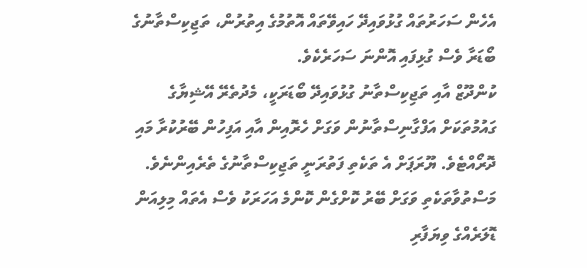އެހެން ސަހަރުތައް ގުޅުވައިދޭ ހައިވޭތައް އޮތުމުގެ އިތުރުން، ތަޖިކިސްތާނުގެ ބޯޑަރާ ވެސް ގުޅިފައި އޮންނަ ސަހަރެކެވެ.
ކުންދޫޒް އާއި ތަޖިކިސްތާނު ގުޅުވައިދޭ ބޯޑަރަކީ، މެދުތެރޭ އޭޝިޔާގެ ގައުމުތަކަށް އަފްގާނިސްތާނުން ވަގަށް ހެރޮއިން އާއި އަފިހުން ބޭރުކުރާ މައި ދޮރޯއްޓެވެ. ޔޫރަޕަށް އެ ތަކެތި ފަތުރަނީ ތަޖިކިސްތާނުގެ ތެރެއިންނެވެ. މަސްތުވާތަކެތި ވަގަށް ބޭރު ކޮށްގެން ކޮންމެ އަހަރަކު ވެސް އެތައް މިލިއަން ޑޮލަރެއްގެ ވިޔަފާރި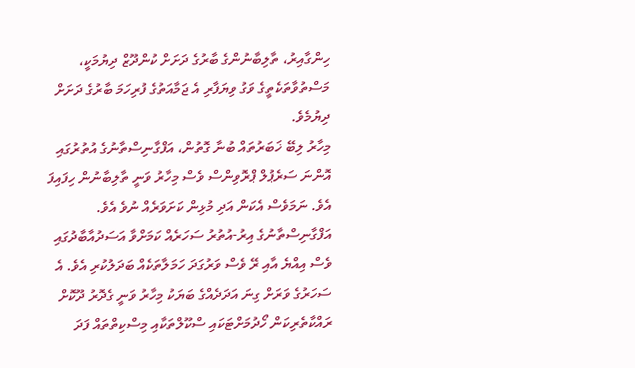ހިންގާއިރު، ތާލިބާނުންގެ ބާރުގެ ދަށަށް ކުންދޫޒް ދިޔުމަކީ، މަސްތުވާތަކެތީގެ ވަގު ވިޔަފާރި އެ ޖަމާއަތުގެ ފުރިހަމަ ބާރުގެ ދަށަށް ދިޔުމެވެ.
މިހާރު ލިބޭ ޚަބަރުތައް ބުނާ ގޮތުން، އަފްގާނިސްތާނުގެ އުތުރުގައި އޮންނަ ސަރެޕުލް ޕްރޮވިންސް ވެސް މިހާރު ވަނީ ތާލިބާނުން ހިފައިފަ އެވެ. ނަމަވެސް އެކަން އަދި މުޅިން ކަށަވަރެއް ނުވެ އެވެ.
އަފްގާނިސްތާނުގެ އިރު-އުތުރު ސަހަރެއް ކަމަށްވާ އަސަދުއާބާދުގައި ވެސް އިއްޔެ އާއި ރޭ ވެސް ވަރުގަދަ ހަމަލާތަކެއް ބަދަލުކުރި އެވެ. އެ ސަހަރުގެ ވަރަށް ގިނަ އަދަދެއްގެ ބަޔަކު މިހާރު ވަނީ ގެދޮރު ދޫކޮށް ރައްކާތެރިކަން ހޯދުމަށްޓަކައި ސްކޫލްތަކާއި މިސްކިތްތައް ފަދަ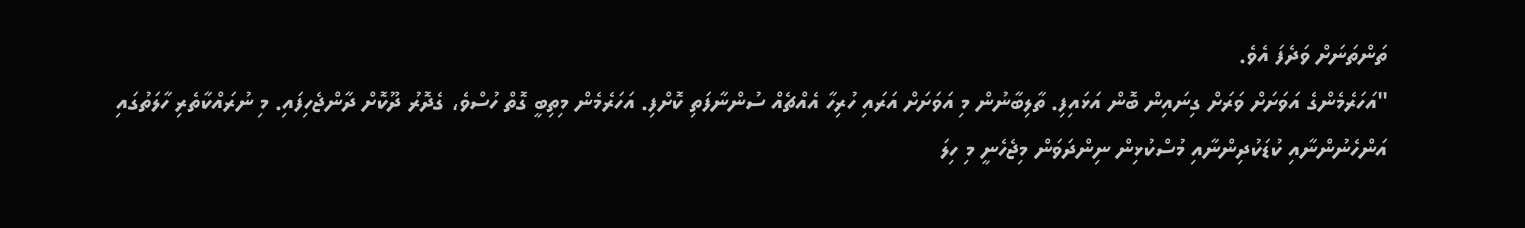ތަންތަނަށް ވަދެފަ އެވެ.
"އަހަރެމެންގެ އަވަށަށް ވަރަށް ގިނައިން ބޮން އަޅައިފި. ތާލިބާނުން މި އަވަށަށް އަރައި ހުރިހާ އެއްޗެއް ސުންނާފަތި ކޮށްފި. އަހަރެމެން މިތިބީ ގޮތް ހުސްވެ، ގެދޮރު ދޫކޮށް ދާންޖެހިފައި. މި ނުރައްކާތެރި ހާލަތުގައި އަންހެނުންނާއި ކުޑަކުދިންނާއި މުސްކުޅިން ނިންދަވަން މިޖެހެނީ މި ހިލަ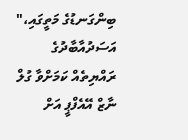ބިންގަނޑުގެ މަތީގައި،" އަސަދުއާބާދުގެ ރައްޔިތެއް ކަމަށްވާ ގުލް ނާޒް އޭއެފްޕީ އަށް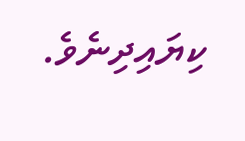ކިޔައިދިނެވެ.